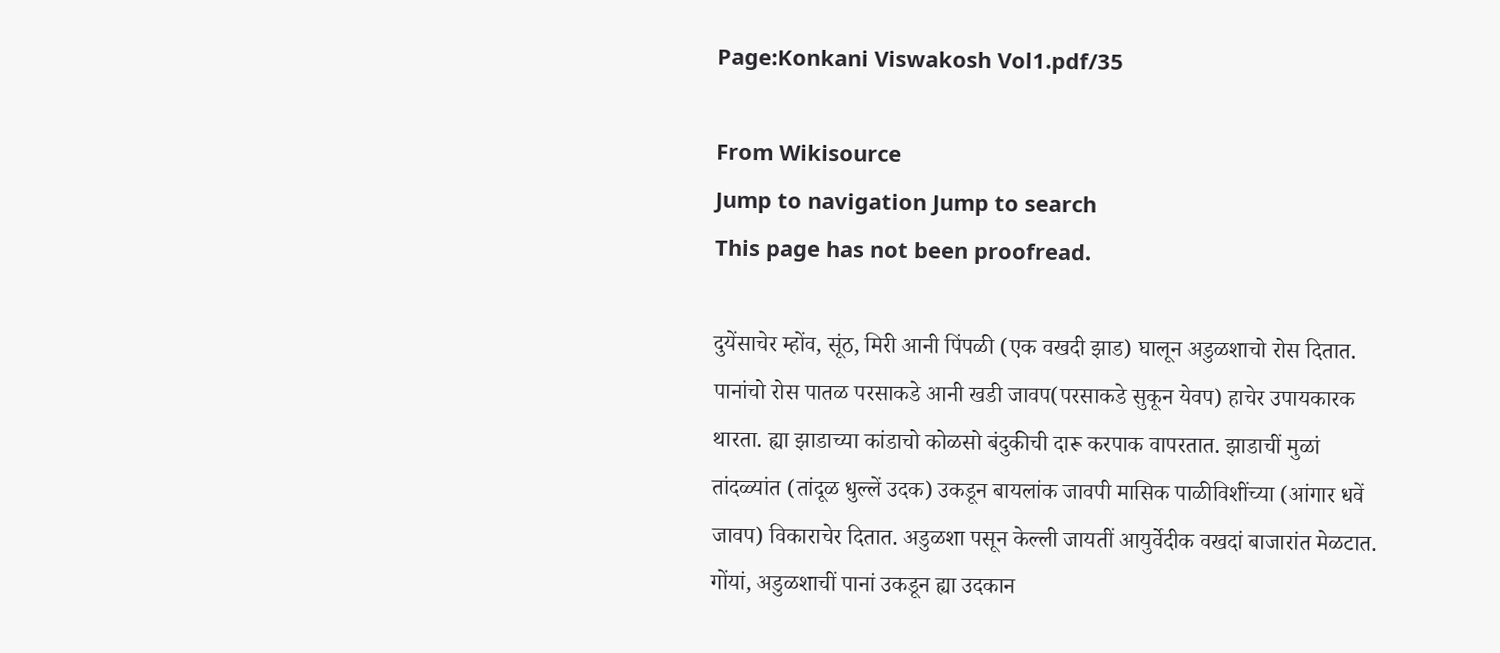Page:Konkani Viswakosh Vol1.pdf/35

From Wikisource
Jump to navigation Jump to search
This page has not been proofread.

दुयेंसाचेर म्होंव, सूंठ, मिरी आनी पिंपळी (एक वखदी झाड) घालून अडुळशाचो रोस दितात. पानांचो रोस पातळ परसाकडे आनी खडी जावप(परसाकडे सुकून येवप) हाचेर उपायकारक थारता. ह्या झाडाच्या कांडाचो कोळसो बंदुकीची दारू करपाक वापरतात. झाडाचीं मुळां तांदळ्यांत (तांदूळ धुल्लें उदक) उकडून बायलांक जावपी मासिक पाळीविशींच्या (आंगार धवें जावप) विकाराचेर दितात. अडुळशा पसून केल्ली जायतीं आयुर्वेदीक वखदां बाजारांत मेळटात. गोंयां, अडुळशाचीं पानां उकडून ह्या उदकान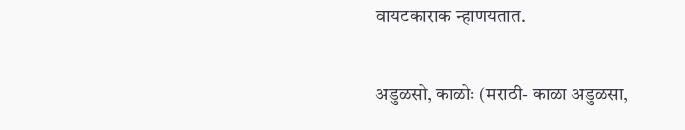वायटकाराक न्हाणयतात.

अडुळसो, काळोः (मराठी- काळा अडुळसा,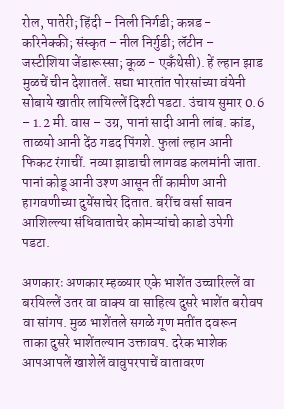रोल, पातेरी; हिंदी – निली निर्गडी; कन्नड - करिनेक्की; संस्कृत – नील निर्गुडी; लॅटीन – जस्टीशिया जेंडारूस्सा; कूळ - एकॅंथेसी). हें ल्हान झाड मुळचें चीन देशातलें. सद्या भारतांत पोरसांच्या वंयेनी सोबाये खातीर लायिल्लें दिश्टी पडटा. उंचाय सुमार 0.6 – 1.2 मी. वास – उग्र, पानां सादी आनी लांब. कांड, ताळयो आनी देंठ गडद पिंगशे. फुलां ल्हान आनी फिकट रंगाचीं. नव्या झाडाची लागवड कलमांनी जाता. पानां कोडू आनी उश्ण आसून तीं कामीण आनी हागवणीच्या दुयेंसाचेर दितात. बरींच वर्सा सावन आशिल्ल्या संधिवाताचेर कोमऱ्यांचो काडो उपेगी पडटा.

अणकारः अणकार म्हळ्यार एके भाशेंत उच्चारिल्लें वा बरयिल्लें उतर वा वाक्य वा साहित्य दुसरे भाशेंत बरोवप वा सांगप. मुळ भाशेंतले सगळे गूण मतींत दवरून ताका दुसरे भाशेंतल्यान उक्तावप. दरेक भाशेक आपआपलें खाशेलें वावुपरपाचें वातावरण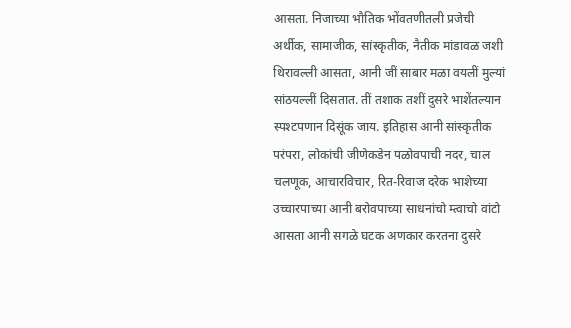आसता. निजाच्या भौतिक भोंवतणीतली प्रजेची अर्थीक, सामाजीक, सांस्कृतीक, नैतीक मांडावळ जशी थिरावल्ली आसता, आनी जीं साबार मळा वयलीं मुल्यां सांठयल्लीं दिसतात. तीं तशाक तशीं दुसरे भाशेंतल्यान स्पश्टपणान दिसूंक जाय. इतिहास आनी सांस्कृतीक परंपरा, लोकांची जीणेकडेन पळोवपाची नदर, चाल चलणूक, आचारविचार, रित-रिवाज दरेक भाशेच्या उच्चारपाच्या आनी बरोवपाच्या साधनांचो म्त्वाचो वांटो आसता आनी सगळे घटक अणकार करतना दुसरे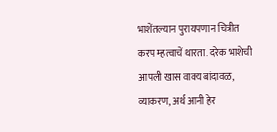भाशेंतल्यान पुरायपणान चित्रीत करप म्हत्वाचें थारता. दरेक भाशेची आपली खास वाक्य बांदावळ, व्याकरण, अर्थ आनी हेर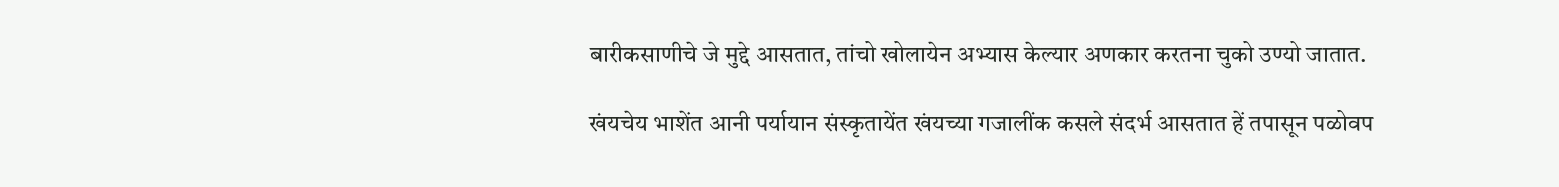बारीकसाणीचे जे मुद्दे आसतात, तांचो खोलायेन अभ्यास केल्यार अणकार करतना चुको उण्यो जातात.

खंयचेय भाशेंत आनी पर्यायान संस्कृतायेंत खंयच्या गजालींक कसले संदर्भ आसतात हें तपासून पळोवप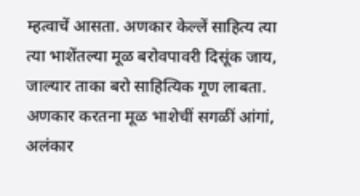म्हत्वाचें आसता. अणकार केल्लें साहित्य त्या त्या भाशेंतल्या मूळ बरोवपावरी दिसूंक जाय, जाल्यार ताका बरो साहित्यिक गूण लाबता. अणकार करतना मूळ भाशेचीं सगळीं आंगां, अलंकार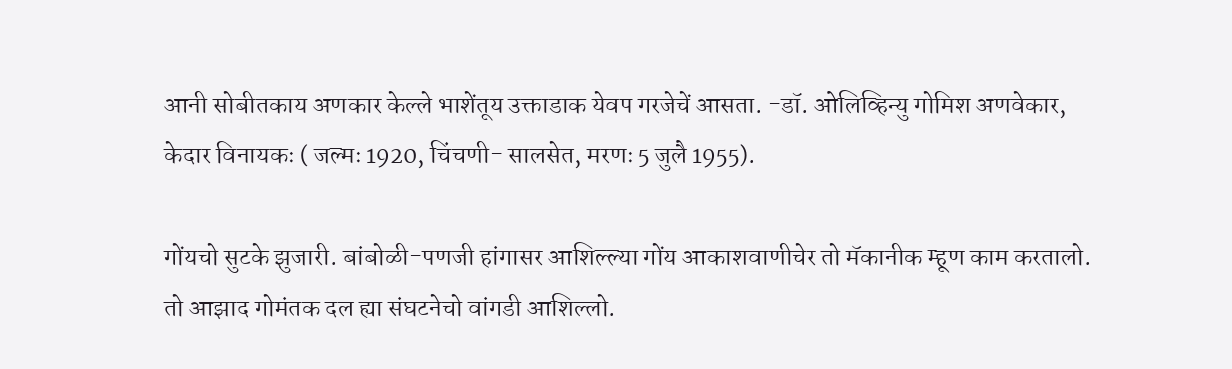आनी सोबीतकाय अणकार केल्ले भाशेंतूय उक्ताडाक येवप गरजेचें आसता. -डॉ. ओलिव्हिन्यु गोमिश अणवेकार, केदार विनायकः ( जल्मः 1920, चिंचणी- सालसेत, मरणः 5 जुलै 1955).

गोंयचो सुटके झुजारी. बांबोळी-पणजी हांगासर आशिल्ल्या गोंय आकाशवाणीचेर तो मॅकानीक म्हूण काम करतालो. तो आझाद गोमंतक दल ह्या संघटनेचो वांगडी आशिल्लो.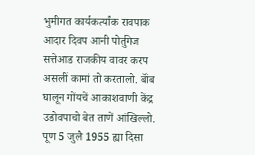भुमीगत कार्यकर्त्यांक रावपाक आदार दिवप आनी पोर्तुगेज सत्तेआड राजकीय वावर करप असलीं कामां तो करतालो. बॉंब घालून गोंयचें आकाशवाणी केंद्र उडोवपाचो बेत ताणें आंखिल्लो. पूण 5 जुलै 1955 ह्या दिसा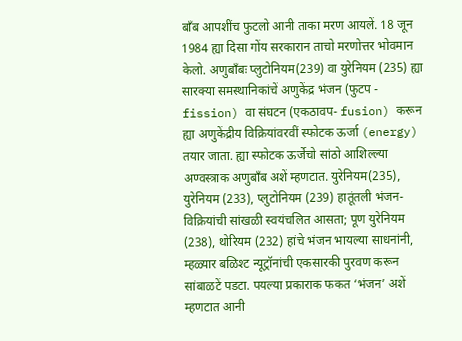बॉंब आपशींच फुटलो आनी ताका मरण आयलें. 18 जून 1984 ह्या दिसा गोंय सरकारान ताचो मरणोत्तर भोवमान केलो. अणुबॉंबः प्लुटोनियम(239) वा युरेनियम (235) ह्या सारक्या समस्थानिकांचें अणुकेंद्र भंजन (फुटप - fission) वा संघटन (एकठावप- fusion) करून ह्या अणुकेंद्रीय विक्रियांवरवीं स्फोटक ऊर्जा (energy) तयार जाता. ह्या स्फोटक ऊर्जेचो सांठो आशिल्ल्या अण्वस्त्राक अणुबॉंब अशें म्हणटात. युरेनियम(235), युरेनियम (233), प्लुटोनियम (239) हातूंतली भंजन- विक्रियांची सांखळी स्वयंचलित आसता; पूण युरेनियम (238), थोरियम (232) हांचे भंजन भायल्या साधनांनी, म्हळ्यार बळिश्ट न्यूट्रॉनांची एकसारकी पुरवण करून सांबाळटें पडटा. पयल्या प्रकाराक फकत ‘भंजन’ अशें म्हणटात आनी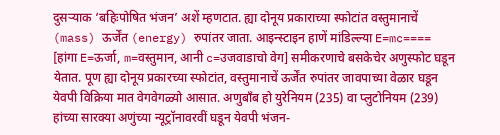दुसऱ्याक ‘बहिःपोषित भंजन’ अशें म्हणटात. ह्या दोनूय प्रकाराच्या स्फोटांत वस्तुमानाचें (mass) ऊर्जेंत (energy) रुपांतर जाता. आइन्स्टाइन हाणें मांडिल्ल्या E=mc==== [हांगा E=ऊर्जा, m=वस्तुमान, आनी c=उजवाडाचो वेग] समीकरणाचे बसकेचेर अणुस्फोट घडून येतात. पूण ह्या दोनूय प्रकारच्या स्फोटांत, वस्तुमानाचें ऊर्जेंत रुपांतर जावपाच्या वेळार घडून येवपी विक्रिया मात वेगवेगळ्यो आसात. अणुबॉंब हो युरेनियम (235) वा प्लुटोनियम (239) हांच्या सारक्या अणुंच्या न्यूट्रॉनावरवीं घडून येवपी भंजन-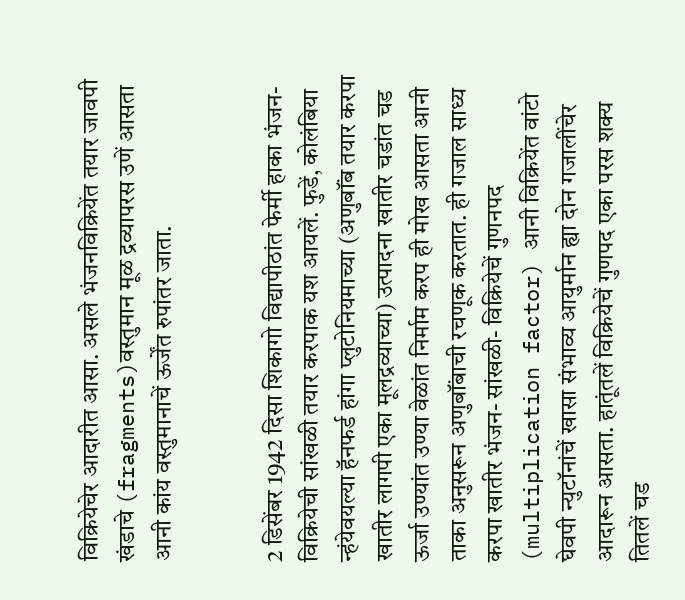विक्रियेचेर आदारीत आसा. असले भंजनविक्रियेंत तयार जावपी खंडाचे (fragments)वस्तुमान मूळ द्रव्यापरस उणें आसता आनी कांय वस्तुमानाचें ऊर्जेंत रुपांतर जाता.


2 डिसेंबर 1942 दिसा शिकागो विद्यापीठांत फेर्मी हाका भंजन- विक्रियेची सांखळी तयार करपाक यश आयलें. फुडें, कोलंबिया न्हंयेवयल्या हॅनफर्ड हांगा प्लुटोनियमाच्या (अणुबॉंब तयार करपा खातीर लागपी एका मूलद्रव्याच्या) उत्पादना खातीर चडांत चड ऊर्जा उण्यांत उण्या वेळांत निर्माम करप ही मोख आसता आनी ताका अनुसरून अणुबॉंबाची रचणूक करतात. ही गजाल साध्य करपा खातीर भंजन- सांखळी- विक्रियेचें गुणनपद (multiplication factor) आनी विक्रियेंत वांटो घेवपी न्युटॉनांचें खासा संभाव्य आयुर्मान ह्या दोन गजालींचेर आदारून आसता. हातूंतलें विक्रियेचें गुणपद एका परस शक्य तितलें चड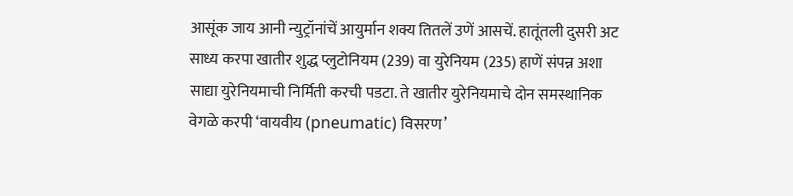आसूंक जाय आनी न्युट्रॉनांचें आयुर्मान शक्य तितलें उणें आसचें. हातूंतली दुसरी अट साध्य करपा खातीर शुद्ध प्लुटोनियम (239) वा युरेनियम (235) हाणें संपन्न अशा साद्या युरेनियमाची निर्मिती करची पडटा. ते खातीर युरेनियमाचे दोन समस्थानिक वेगळे करपी ‘वायवीय (pneumatic) विसरण’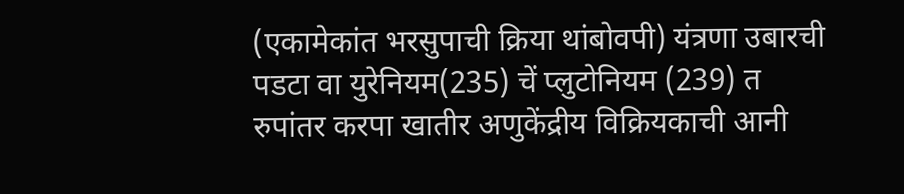(एकामेकांत भरसुपाची क्रिया थांबोवपी) यंत्रणा उबारची पडटा वा युरेनियम(235) चें प्लुटोनियम (239) त रुपांतर करपा खातीर अणुकेंद्रीय विक्रियकाची आनी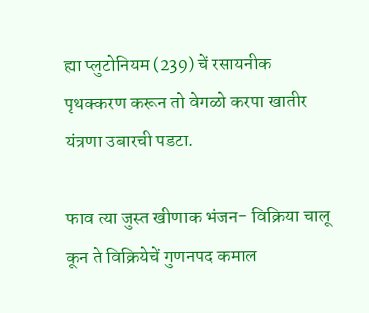ह्या प्लुटोनियम (239) चें रसायनीक पृथक्करण करून तो वेगळो करपा खातीर यंत्रणा उबारची पडटा.

फाव त्या जुस्त खीणाक भंजन- विक्रिया चालू कून ते विक्रियेचें गुणनपद कमाल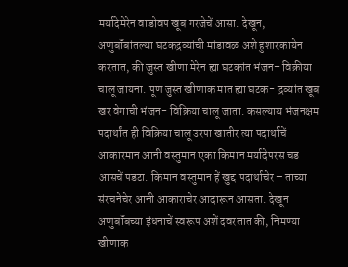मर्यादेमेरेन वाडोवप खूब गरजेचें आसा. देखून, अणुबॉंबांतल्या घटकद्रव्यांची मांडावळ अशे हुशारकायेन करतात, की जुस्त खीणा मेरेन ह्या घटकांत भंजन- विक्रीया चालू जायना. पूण जुस्त खीणाक मात ह्या घटक- द्रव्यांत खूब खर वेगाची भंजन- विक्रिया चालू जाता. कसल्याय भंजनक्षम पदार्थांत ही विक्रिया चालू उरपा खातीर त्या पदार्थाचें आकारमान आनी वस्तुमान एका किमान मर्यादेपरस चड आसचें पडटा. किमान वस्तुमान हें खुद्द पदार्थाचेर – ताच्या संरचनेचेर आनी आकाराचेर आदारून आसता. देखून अणुबॉंबच्या इंधनाचें स्वरूप अशें दवरतात की, निमण्या खीणाक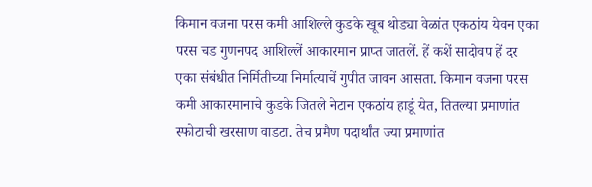किमान वजना परस कमी आशिल्ले कुडके खूब थोड्या वेळांत एकठांय येवन एका परस चड गुणनपद आशिल्लें आकारमान प्राप्त जातलें. हें कशें सादोवप हें दर एका संबंधीत निर्मितीच्या निर्मात्याचें गुपीत जावन आसता. किमान वजना परस कमी आकारमानाचे कुडके जितले नेटान एकठांय हाडूं येत, तितल्या प्रमाणांत स्फोटाची खरसाण वाडटा. तेच प्रमैण पदार्थांत ज्या प्रमाणांत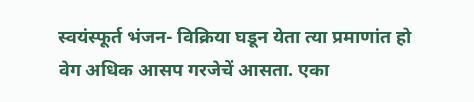स्वयंस्फूर्त भंजन- विक्रिया घडून येता त्या प्रमाणांत हो वेग अधिक आसप गरजेचें आसता. एका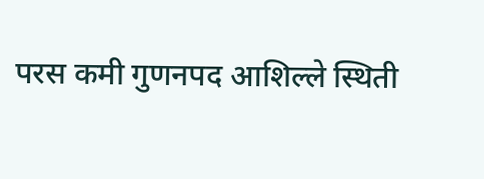परस कमी गुणनपद आशिल्ले स्थिती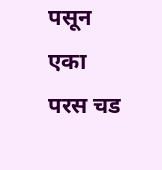पसून एका परस चड